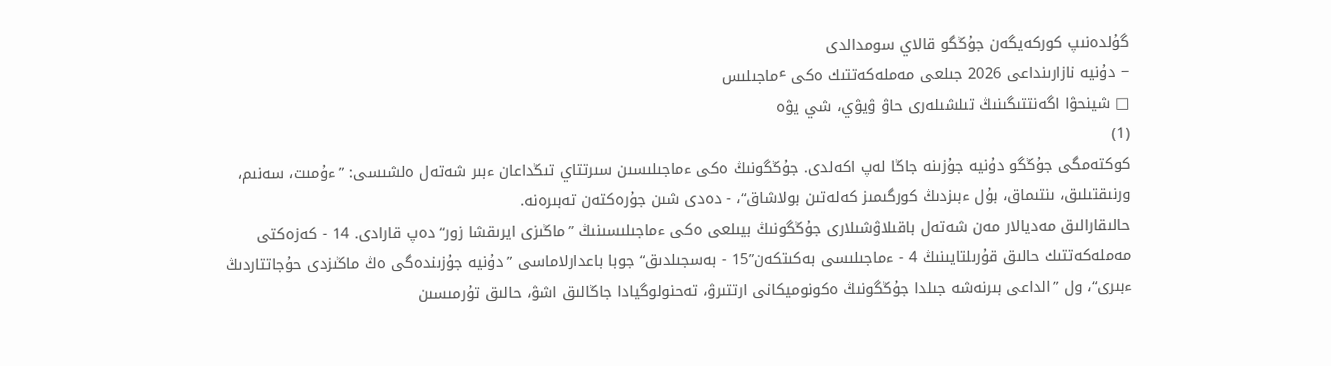گۇلدەنىپ كوركەيگەن جۇڭگو قالاي سومدالدى
− دۇنيە نازارىنداعى 2026 جىلعى مەملەكەتتىك ەكى ٴماجىلىس
□ شينحۋا اگەنتتىگىنىڭ تىلشىلەرى حاۋ ۋيۋي، شي يۋە
(1)
كوكتەمگى جۇڭگو دۇنيە جۇزىنە جاڭا لەپ اكەلدى. جۇڭگونىڭ ەكى ءماجىلىسىن سىرتتاي تىڭداعان ءبىر شەتەل ەلشىسى: ”ءۇمىت، سەنىم، ورنىقتىلىق، ىنتىماق، بۇل ءبىزدىڭ كورگىمىز كەلەتىن بولاشاق“، - دەدى شىن جۇرەكتەن تەبىرەنە.
حالىقارالىق مەديالار مەن شەتەل باقىلاۋشىلارى جۇڭگونىڭ بيىلعى ەكى ءماجىلىسىنىڭ ”ماڭىزى ايرىقشا زور“ دەپ قارادى. 14 - كەزەكتى مەملەكەتتىك حالىق قۇرىلتايىنىڭ 4 - ءماجىلىسى بەكىتكەن”15 - بەسجىلدىق“ جوبا باعدارلاماسى ”دۇنيە جۇزىندەگى ەڭ ماڭىزدى حۇجاتتاردىڭ ءبىرى“، ول ”الداعى بىرنەشە جىلدا جۇڭگونىڭ ەكونوميكانى ارتتىرۋ، تەحنولوگيادا جاڭالىق اشۋ، حالىق تۇرمىسىن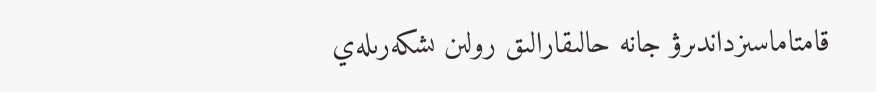قامتاماسىزداندىرۋ جانە حالىقارالىق رولىن ىشكەرىلەي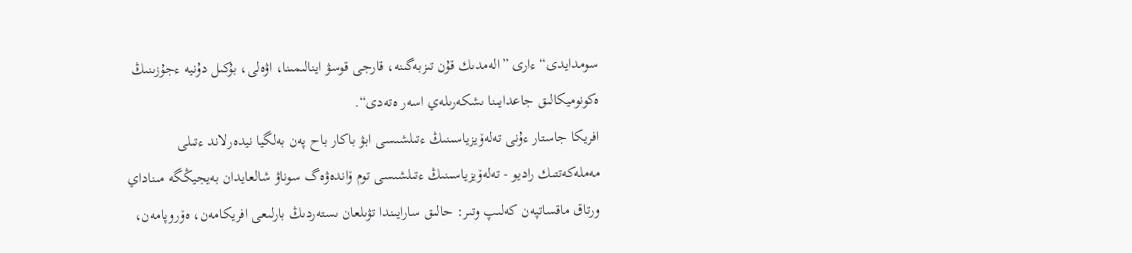سومدايدى“ ءارى ”الەمدىك قۇن تىزبەگىنە، قارجى قوسۋ اينالىمىنا، اۋەلى، بۇكىل دۇنيە ءجۇزىنىڭ ەكونوميكالىق جاعدايىنا ىشكەرىلەي اسەر ەتەدى“.
افريكا جاستار ءۇنى تەلەۆيزياسىنىڭ ءتىلشىسى ابۋ باكار باح پەن بەلگيا نيدەرلاند ءتىلى مەملەكەتتىك راديو - تەلەۆيزياسىنىڭ ءتىلشىسى توم ۆاندەۋەگ سوناۋ شالعايدان بەيجيڭگە مىناداي ورتاق ماقساتپەن كەلىپ وتىر: حالىق سارايىندا تۋىلعان ىستەردىڭ بارلىعى افريكامەن، ەۆروپامەن،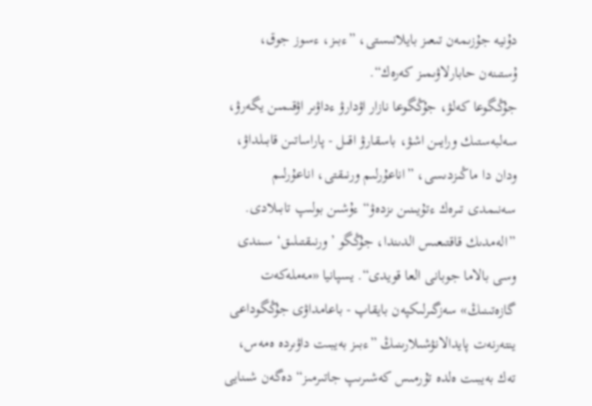دۇنيە جۇزىمەن تىعىز بايلانىستى، ”ءبىز، ءسوز جوق، ۇستىنەن حابارلاۋىمىز كەرەك“.
جۇڭگوعا كەلۋ، جۇڭگوعا نازار اۋدارۋ ءداۋىر اۋقىمىن يگەرۋ، سەلبەستىك ورايىن اشۋ، باسقارۋ اقىل - پاراساتىن قابىلداۋ، ودان دا ماڭىزدىسى، ”اناعۇرلىم ورنىقتى، اناعۇرلىم سەنىمدى تىرەك ءتۇيىنىن ىزدەۋ“ ءۇشىن بولىپ تابىلادى.
”الەمدىك قاقتىعىس الدىندا، جۇڭگو ’ورنىقتىلىق‘ سىندى وسى بالاما جوبانى العا قويدى“. يسپانيا «مەملەكەت گازەتىنىڭ» سەزگىرلىكپەن بايقاپ - باعامداۋى جۇڭگوداعى ينتەرنەت پايدالانۋشىلارىنىڭ ”ءبىز بەيبىت داۋىردە ەمەس، تەك بەيبىت ەلدە تۇرمىس كەشىرىپ جاتىرمىز“ دەگەن شىنايى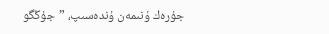جۇرەك ۇنىمەن ۇندەسىپ، ”جۇڭگو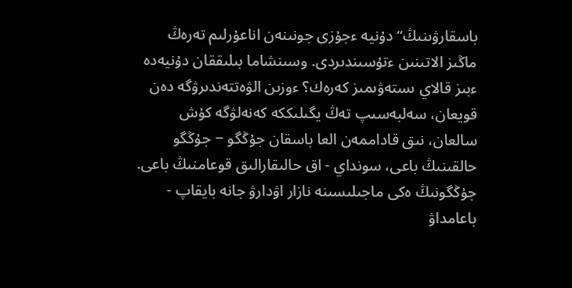باسقارۋىنىڭ“ دۇنيە ءجۇزى جونىنەن اناعۇرلىم تەرەڭ ماڭىز الاتىنىن ءتۇسىندىردى. وسىنشاما بىلىققان دۇنيەدە ءبىز قالاي ىستەۋىمىز كەرەك؟ ءوزىن الۋەتتەندىرۋگە دەن قويعان، سەلبەسىپ تەڭ يگىلىككە كەنەلۋگە كۇش سالعان، نىق قاداممەن العا باسقان جۇڭگو − جۇڭگو حالقىنىڭ باعى، سونداي - اق حالىقارالىق قوعامنىڭ باعى.
جۇڭگونىڭ ەكى ماجىلىسىنە نازار اۋدارۋ جانە بايقاپ - باعامداۋ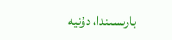بارىسىندا، دۇنيە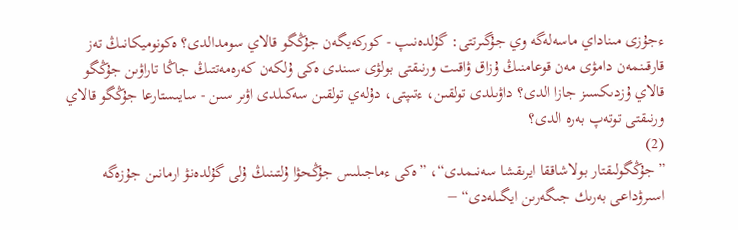ءجۇزى مىناداي ماسەلەگە وي جۇگىرتتى: گۇلدەنىپ - كوركەيگەن جۇڭگو قالاي سومدالدى؟ ەكونوميكانىڭ تەز قارقىنمەن دامۋى مەن قوعامنىڭ ۇزاق ۋاقىت ورنىقتى بولۋى سىندى ەكى ۇلكەن كەرەمەتتىڭ جاڭا تاراۋىن جۇڭگو قالاي ۇزدىكسىز جازا الدى؟ داۋىلدى تولقىن، ءتىپتى، دۇلەي تولقىن سەكىلدى اۋىر سىن - سايىستارعا جۇڭگو قالاي ورنىقتى توتەپ بەرە الدى؟
(2)
”جۇڭگولىقتار بولاشاققا ايرىقشا سەنىمدى“، ”ەكى ءماجىلىس جۇڭحۋا ۇلتىنىڭ ۇلى گۇلدەنۋ ارمانىن جۇزەگە اسىرۋداعى بەرىك جىگەرىن ايگىلەدى“ −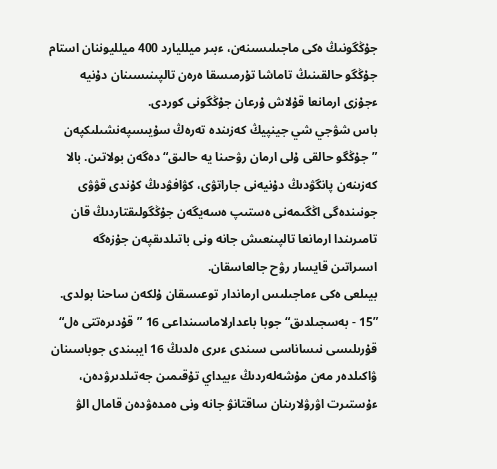جۇڭگونىڭ ەكى ماجىلىسىنەن، ءبىر ميلليارد 400 ميلليوننان استام جۇڭگو حالقىنىڭ تاماشا تۇرمىسقا ەرەن تالپىنىسىنان دۇنيە ءجۇزى ارمانعا قۇلاش ۇرعان جۇڭگونى كوردى.
باس شۋجي شي جينپيڭ كەزىندە تەرەڭ سۇيىسپەنشىلىكپەن ”جۇڭگو حالقى ۇلى ارمان رۋحىنا يە حالىق“ دەگەن بولاتىن. بالا كەزىنەن پانگۋدىڭ دۇنيەنى جاراتۋى، كۋافۋدىڭ كۇندى قۋۋى جونىندەگى اڭگىمەنى ەستىپ ەسەيگەن جۇڭگولىقتاردىڭ قان تامىرىندا ارمانعا تالپىنعىش جانە ونى باتىلدىقپەن جۇزەگە اسىراتىن قايسار رۋح جالعاسقان.
بيىلعى ەكى ءماجىلىس ارماندار توعىسقان ۇلكەن ساحنا بولدى. ”15 - بەسجىلدىق“ جوبا باعدارلاماسىنداعى 16 ”قۇدىرەتتى ەل“ قۇرىلىسى نىساناسى سىندى ءىرى ەلدىڭ 16 ايبىندى جوباسىنان ۋاكىلدەر مەن مۇشەلەردىڭ ءبيداي تۇقىمىن جەتىلدىرۋدەن، ءۇستىرت اۋرۋلارىنان ساقتانۋ جانە ونى ەمدەۋدەن قامال الۋ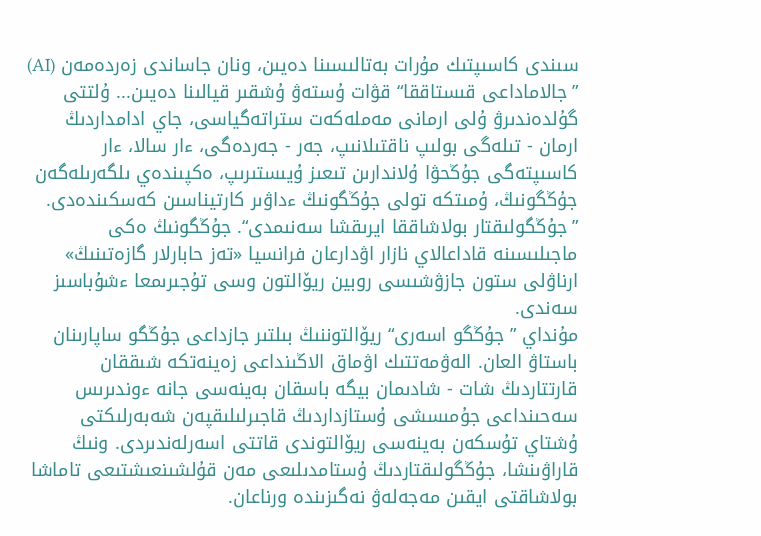سىندى كاسىپتىك مۇرات بەتالىسىنا دەيىن، ونان جاساندى زەردەمەن (AI) ”جالاماداعى قىستاققا“ قۋات ۇستەۋ ۇشقىر قيالىنا دەيىن... ۇلتتى گۇلدەندىرۋ ۇلى ارمانى مەملەكەت ستراتەگياسى، جاي ادامداردىڭ ارمان - تىلەگى بولىپ ناقتىلانىپ، جەر - جەردەگى، ءار سالا، ءار كاسىپتەگى جۇڭحۋا ۇلاندارىن تىعىز ۇيىستىرىپ، ەكپىندەي ىلگەرىلەگەن جۇڭگونىڭ، ۇمىتكە تولى جۇڭگونىڭ ءداۋىر كارتيناسىن كەسكىندەدى.
”جۇڭگولىقتار بولاشاققا ايرىقشا سەنىمدى“. جۇڭگونىڭ ەكى ماجىلىسىنە قاداعالاي نازار اۋدارعان فرانسيا «تەز حابارلار گازەتىنىڭ» ارناۋلى ستون جازۋشىسى روبين ريۆالتون وسى تۇجىرىمعا ءشۇباسىز سەندى.
مۇنداي ”جۇڭگو اسەرى“ ريۆالتوننىڭ بىلتىر جازداعى جۇڭگو ساپارىنان باستاۋ العان. الەۋمەتتىك اۋماق الاڭىنداعى زەينەتكە شىققان قارتتاردىڭ شات - شادىمان بيگە باسقان بەينەسى جانە ءوندىرىس سەحىنداعى جۇمىسشى ۇستازداردىڭ قاجىرلىلىقپەن شەبەرلىكتى ۇشتاي تۇسكەن بەينەسى ريۆالتوندى قاتتى اسەرلەندىردى. ونىڭ قاراۋىنشا، جۇڭگولىقتاردىڭ ۇستامدىلىعى مەن قۇلشىنعىشتىعى تاماشا بولاشاقتى ايقىن مەجەلەۋ نەگىزىندە ورناعان.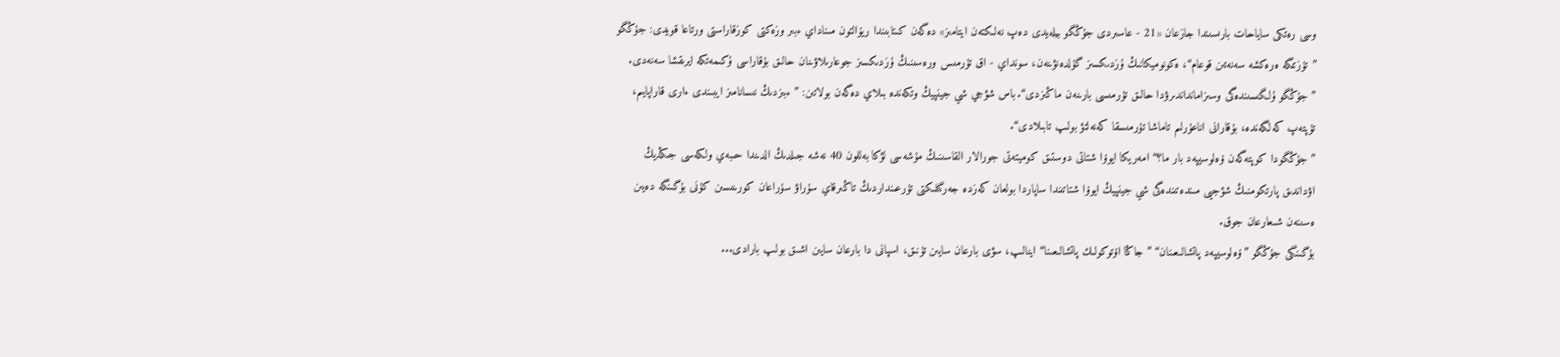وسى رەتكى ساياحات بارىسىندا جازعان «21 - عاسىردى جۇڭگو بيلەيدى دەپ نەلىكتەن ايتامىز» دەگەن كىتابىندا ريۆالتون مىناداي ءبىر وزەكتى كوزقاراستى ورتاعا قويدى: جۇڭگو ”تۇزىمگە ەرەكشە سەنەتىن قوعام“، ەكونوميكانىڭ ۇزدىكسىز گۇلدەنۋىنەن، سونداي - اق تۇرمىس ورەسىنىڭ ۇزدىكسىز جوعارىلاۋىنان حالىق بۇقاراسى ۇكىمەتكە ايرىقشا سەنەدى.
”جۇڭگو ۇلگىسىندەگى وسىزامانداندىرۋدا حالىق تۇرمىسى بارىنەن ماڭىزدى“. باس شۋجي شي جينپيڭ وتكەندە بىلاي دەگەن بولاتىن: ”ءبىزدىڭ نىسانامىز ايبىندى ءارى قاراپايىم، تۇپتەپ كەلگەندە، بۇقارانى اناعۇرلىم تاماشا تۇرمىسقا كەنەلتۋ بولىپ تابىلادى“.
”جۇڭگودا كوپتەگەن ۆەلوسيپەد بار ما؟“ امەريكا ايوۆا شتاتى دوستىق كوميتەتى جورالار القاسىنىڭ مۇشەسى لۋكا بەللون 40 نەشە جىلدىڭ الدىندا حىبەي ولكەسى جىڭديڭ اۋداندىق پارتكومنىڭ شۋجيى مىندەتىندەگى شي جينپيڭ ايوۆا شتاتىندا ساپاردا بولعان كەزدە جەرگىلىكتى تۇرعىنداردىڭ تاڭىرقاي سۇراۋ سۇراعان كورىنىسىن كۇنى بۇگىنگە دەيىن ەسىنەن شىعارعان جوق.
بۇگىنگى جۇڭگو ”ۆەلوسيپەد پاتشالىعىنان“ ”جاڭا اۆتوكولىك پاتشالىعىنا“ اينالىپ، سۋى بارعان سايىن تۇنىق، اسپانى دا بارعان سايىن اشىق بولىپ بارادى...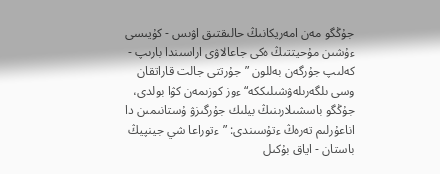جۇڭگو مەن امەريكانىڭ حالىقتىق اۋىس - كۇيىسى ءۇشىن مۇحيتتىڭ ەكى جاعالاۋى اراسىندا بارىپ - كەلىپ جۇرگەن بەللون ”جۇرتتى جالت قاراتقان وسى ىلگەرىلەۋشىلىككە“ ءوز كوزىمەن كۋا بولدى، جۇڭگو باسشىلارىنىڭ بيلىك جۇرگىزۋ ۇستانىمىن دا اناعۇرلىم تەرەڭ ءتۇسىندى: ”ءتوراعا شي جينپيڭ باستان - اياق بۇكىل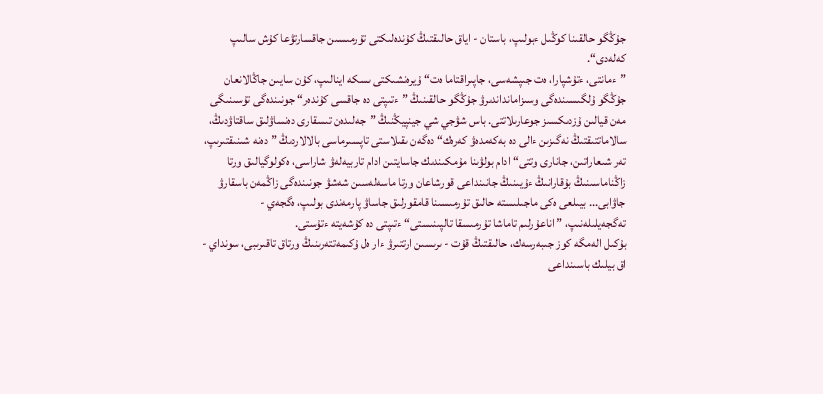جۇڭگو حالقىنا كوڭىل ءبولىپ، باستان - اياق حالىقتىڭ كۇندەلىكتى تۇرمىسىن جاقسارتۋعا كۇش سالىپ كەلەدى“.
”ءمانتى، ءتۇشپارا، ەت جىپشەسى، جاپىراقتاما ەت“ ۇيرەنشىكتى ىسكە اينالىپ، كۇن سايىن جاڭالانعان جۇڭگو ۇلگىسىندەگى وسىزامانداندىرۋ جۇڭگو حالقىنىڭ ”ءتىپتى دە جاقسى كۇندەر“ جونىندەگى تۇسىنىگى مەن قيالىن ۇزدىكسىز جوعارىلاتتى. باس شۋجي شي جينپيڭنىڭ ”جەلىدەن تىسقارى دەنساۋلىق ساقتاۋدىڭ، سالاماتتىقتىڭ نەگىزىن ءالى دە بەكەمدەۋ كەرەك“ دەگەن ىقىلاستى تاپسىرماسى بالالاردىڭ ”دەنە شىنىقتىرىپ، تەر شىعاراتىن، جانارى وتتى“ ادام بولۋىنا مۇمكىندىك جاسايتىن ادام تاربيەلەۋ شاراسى، ەكولوگيالىق ورتا زاڭناماسىنىڭ بۇقارانىڭ ءۇيىنىڭ جانىنداعى قورشاعان ورتا ماسەلەسىن شەشۋ جونىندەگى زاڭمەن باسقارۋ جاۋابى... بيىلعى ەكى ماجىلىستە حالىق تۇرمىسىنا قامقورلىق جاساۋ پارمەندى بولىپ، ەگجەي - تەگجەيلىلەنىپ، ”اناعۇرلىم تاماشا تۇرمىسقا تالپىنىستى“ ءتىپتى دە كۇشەيتە ءتۇستى.
بۇكىل الەمگە كوز جىبەرسەك، حالىقتىڭ قۇت - ىرىسىن ارتتىرۋ ءار ەل ۇكىمەتتەرىنىڭ ورتاق تاقىرىبى، سونداي - اق بيلىك باسىنداعى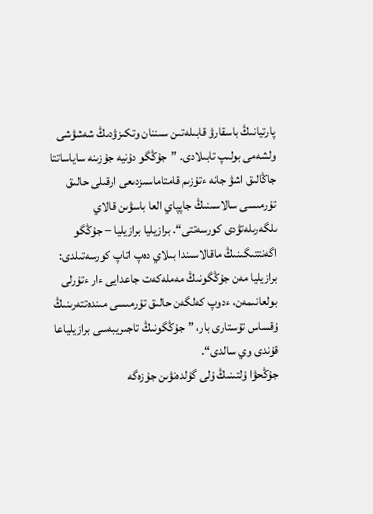پارتيانىڭ باسقارۋ قابىلەتىن سىننان وتكىزۋدىڭ شەشۋشى ولشەمى بولىپ تابىلادى. ”جۇڭگو دۇنيە جۇزىنە ساياساتتا جاڭالىق اشۋ جانە ءتۇزىم قامتاماسىزدىعى ارقىلى حالىق تۇرمىسى سالاسىنىڭ جاپپاي العا باسۋىن قالاي ىلگەرىلەتۋدى كورسەتتى“. برازيليا برازيليا − جۇڭگو اگەنتتىگىنىڭ ماقالاسىندا بىلاي دەپ اتاپ كورسەتىلدى: برازيليا مەن جۇڭگونىڭ مەملەكەت جاعدايى ءار ءتۇرلى بولعانىمەن، ءدوپ كەلگەن حالىق تۇرمىسى مىندەتتەرىنىڭ ۇقساس تۇستارى بار، ”جۇڭگونىڭ تاجىريبەسى برازيلياعا قۇندى وي سالدى“.
جۇڭحۋا ۇلتىنىڭ ۇلى گۇلدەنۋىن جۇزەگە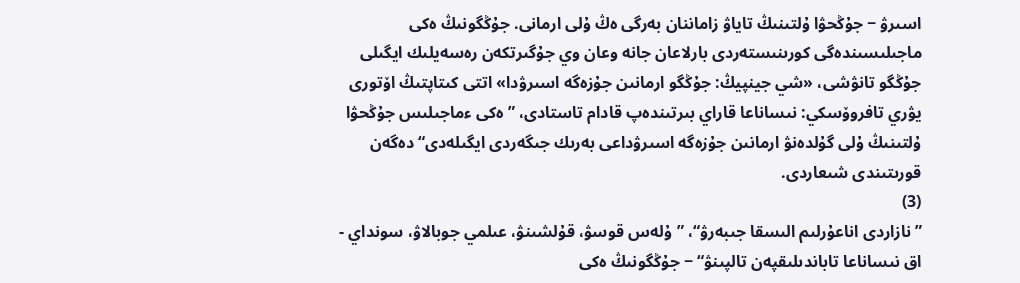اسىرۋ − جۇڭحۋا ۇلتىنىڭ تاياۋ زاماننان بەرگى ەڭ ۇلى ارمانى. جۇڭگونىڭ ەكى ماجىلىسىندەگى كورىنىستەردى بارلاعان جانە وعان وي جۇگىرتكەن رەسەيلىك ايگىلى جۇڭگو تانۋشى، «شي جينپيڭ: جۇڭگو ارمانىن جۇزەگە اسىرۋدا» اتتى كىتاپتىڭ اۆتورى يۋري تافروۆسكي: نىساناعا قاراي بىرتىندەپ قادام تاستادى، ”ەكى ءماجىلىس جۇڭحۋا ۇلتىنىڭ ۇلى گۇلدەنۋ ارمانىن جۇزەگە اسىرۋداعى بەرىك جىگەردى ايگىلەدى“ دەگەن قورىتىندى شىعاردى.
(3)
”نازاردى اناعۇرلىم الىسقا جىبەرۋ“، ”ۇلەس قوسۋ، قۇلشىنۋ، عىلمي جوبالاۋ، سونداي - اق نىساناعا تاباندىلىقپەن تالپىنۋ“ − جۇڭگونىڭ ەكى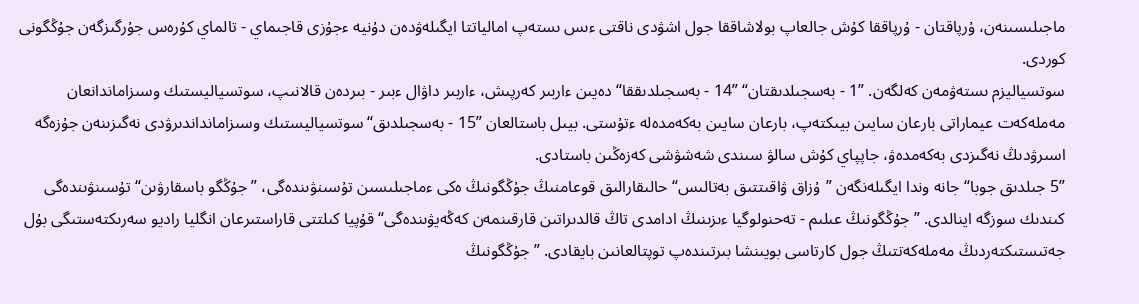ماجىلىسىنەن، ۇرپاقتان - ۇرپاققا كۇش جالعاپ بولاشاققا جول اشۋدى ناقتى ءىس ىستەپ امالياتتا ايگىلەۋدەن دۇنيە ءجۇزى قاجىماي - تالماي كۇرەس جۇرگىزگەن جۇڭگونى كوردى.
سوتسياليزم ىستەۋمەن كەلگەن. ”1 - بەسجىلدىقتان“ ”14 - بەسجىلدىققا“ دەيىن ءاربىر كەرپىش، ءاربىر داۋال ءبىر - بىردەن قالانىپ، سوتسياليستىك وسىزاماندانعان مەملەكەت عيماراتى بارعان سايىن بيىكتەپ، بارعان سايىن بەكەمدەلە ءتۇستى. بيىل باستالعان ”15 - بەسجىلدىق“ سوتسياليستىك وسىزامانداندىرۋدى نەگىزىنەن جۇزەگە اسىرۋدىڭ نەگىزدى بەكەمدەۋ، جاپپاي كۇش سالۋ سىندى شەشۋشى كەزەڭىن باستادى.
”5 جىلدىق جوبا“ جانە وندا ايگىلەنگەن ”ۇزاق ۋاقىتتىق بەتالىس“ حالىقارالىق قوعامنىڭ جۇڭگونىڭ ەكى ءماجىلىسىن تۇسىنۋىندەگى، ”جۇڭگو باسقارۋىن“ تۇسىنۋىندەگى كىندىك سوزگە اينالدى. ”جۇڭگونىڭ عىلىم - تەحنولوگيا ءىزىنىڭ ادامدى تاڭ قالدىراتىن قارقىنمەن كەڭەيۋىندەگى“ قۇپيا كىلتتى قاراستىرعان انگليا راديو سەرىكتەستىگى بۇل جەتىستىكتەردىڭ مەملەكەتتىڭ جول كارتاسى بويىنشا بىرتىندەپ توپتالعانىن بايقادى. ”جۇڭگونىڭ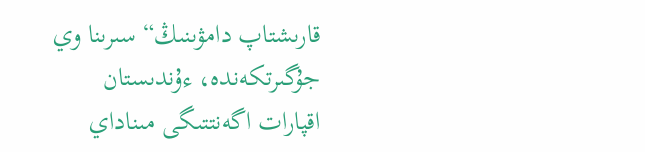قارىشتاپ دامۋىنىڭ“ سىرىنا وي جۇگىرتكەندە، ءۇندىستان اقپارات اگەنتتىگى مىناداي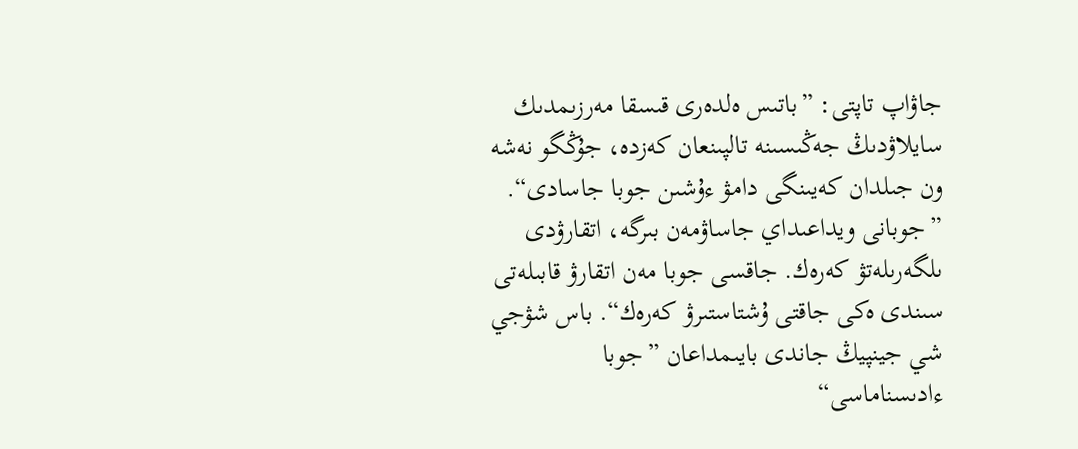جاۋاپ تاپتى: ”باتىس ەلدەرى قىسقا مەرزىمدىك سايلاۋدىڭ جەڭىسىنە تالپىنعان كەزدە، جۇڭگو نەشە ون جىلدان كەيىنگى دامۋ ءۇشىن جوبا جاسادى“.
”جوبانى ويداعىداي جاساۋمەن بىرگە، اتقارۋدى ىلگەرىلەتۋ كەرەك. جاقسى جوبا مەن اتقارۋ قابىلەتى سىندى ەكى جاقتى ۇشتاستىرۋ كەرەك“. باس شۋجي شي جينپيڭ جاندى بايىمداعان ”جوبا ءادىسناماسى“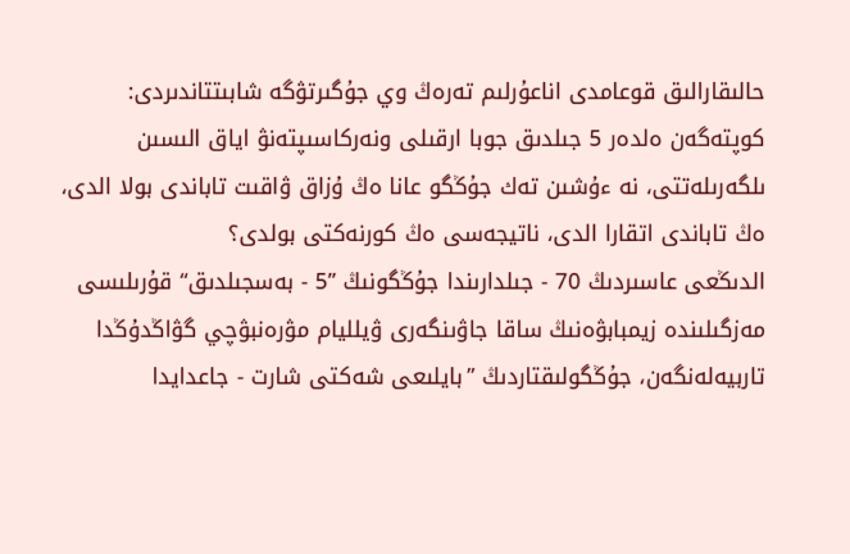حالىقارالىق قوعامدى اناعۇرلىم تەرەڭ وي جۇگىرتۋگە شابىتتاندىردى: كوپتەگەن ەلدەر 5 جىلدىق جوبا ارقىلى ونەركاسىپتەنۋ اياق الىسىن ىلگەرىلەتتى، نە ءۇشىن تەك جۇڭگو عانا ەڭ ۇزاق ۋاقىت تاباندى بولا الدى، ەڭ تاباندى اتقارا الدى، ناتيجەسى ەڭ كورنەكتى بولدى؟
الدىڭعى عاسىردىڭ 70 - جىلدارىندا جۇڭگونىڭ ”5 - بەسجىلدىق“ قۇرىلىسى مەزگىلىندە زيمبابۋەنىڭ ساقا جاۋىنگەرى ۋيلليام مۋرەنبۋچي گۋاڭدۇڭدا تاربيەلەنگەن، جۇڭگولىقتاردىڭ ”بايلىعى شەكتى شارت - جاعدايدا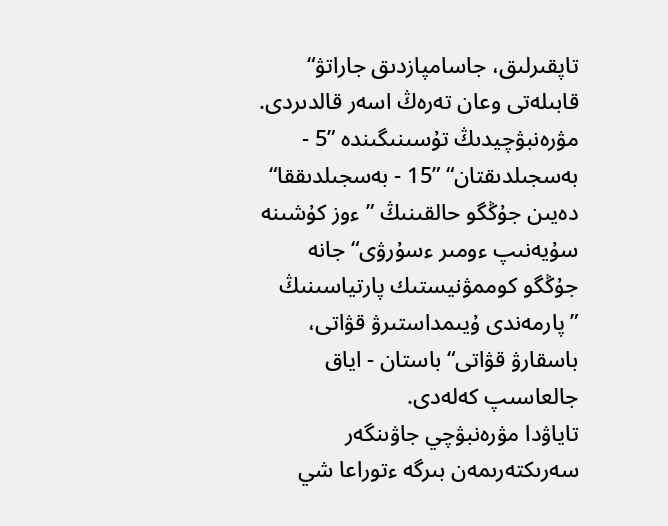تاپقىرلىق، جاسامپازدىق جاراتۋ“ قابىلەتى وعان تەرەڭ اسەر قالدىردى. مۋرەنبۋچيدىڭ تۇسىنىگىندە ”5 - بەسجىلدىقتان“ ”15 - بەسجىلدىققا“ دەيىن جۇڭگو حالقىنىڭ ”ءوز كۇشىنە سۇيەنىپ ءومىر ءسۇرۋى“ جانە جۇڭگو كوممۋنيستىك پارتياسىنىڭ ”پارمەندى ۇيىمداستىرۋ قۋاتى، باسقارۋ قۋاتى“ باستان - اياق جالعاسىپ كەلەدى.
تاياۋدا مۋرەنبۋچي جاۋىنگەر سەرىكتەرىمەن بىرگە ءتوراعا شي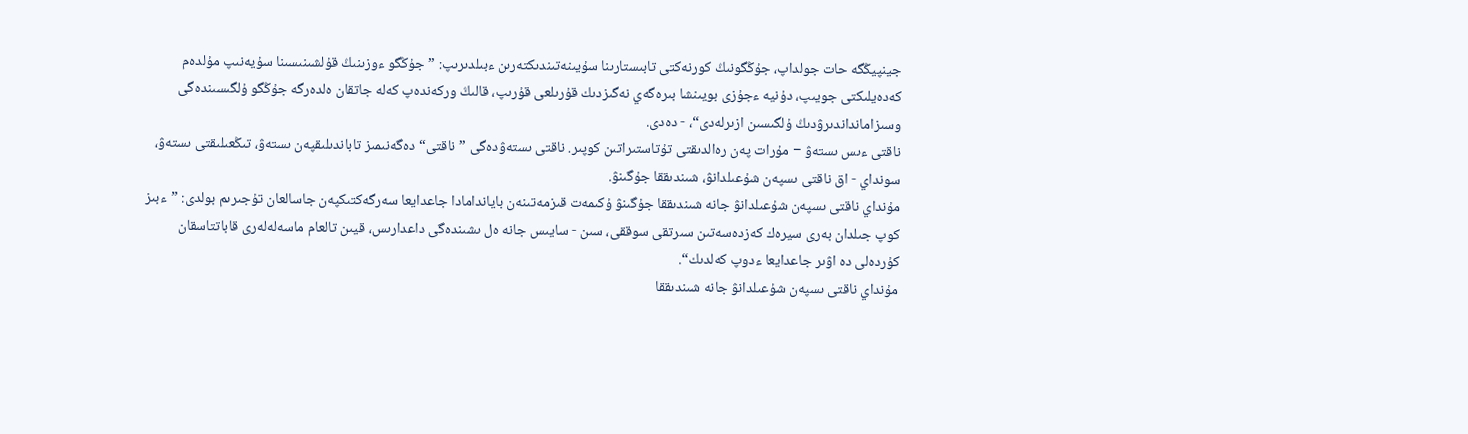جينپيڭگە حات جولداپ، جۇڭگونىڭ كورنەكتى تابىستارىنا سۇيىنەتىندىكتەرىن ءبىلدىرىپ: ”جۇڭگو ءوزىنىڭ قۇلشىنىسىنا سۇيەنىپ مۇلدەم كەدەيلىكتى جويىپ، دۇنيە ءجۇزى بويىنشا بىرەگەي نەگىزدىك قۇرىلعى قۇرىپ، قالىڭ وركەندەپ كەلە جاتقان ەلدەرگە جۇڭگو ۇلگىسىندەگى وسىزامانداندىرۋدىڭ ۇلگىسىن ازىرلەدى“، - دەدى.
ناقتى ءىس ىستەۋ − مۇرات پەن رەالدىقتى تۇتاستىراتىن كوپىر. ناقتى ىستەۋدەگى ”ناقتى“ دەگەنىمىز تاباندىلىقپەن ىستەۋ، تىڭعىلىقتى ىستەۋ، سونداي - اق ناقتى ىسپەن شۇعىلدانۋ، شىندىققا جۇگىنۋ.
مۇنداي ناقتى ىسپەن شۇعىلدانۋ جانە شىندىققا جۇگىنۋ ۇكىمەت قىزمەتىنەن باياندامادا جاعدايعا سەرگەكتىكپەن جاسالعان تۇجىرىم بولدى: ”ءبىز كوپ جىلدان بەرى سيرەك كەزدەسەتىن سىرتقى سوققى، سىن - سايىس جانە ەل ىشىندەگى داعدارىس، قيىن تالعام ماسەلەلەرى قاباتتاسقان كۇردەلى دە اۋىر جاعدايعا ءدوپ كەلدىك“.
مۇنداي ناقتى ىسپەن شۇعىلدانۋ جانە شىندىققا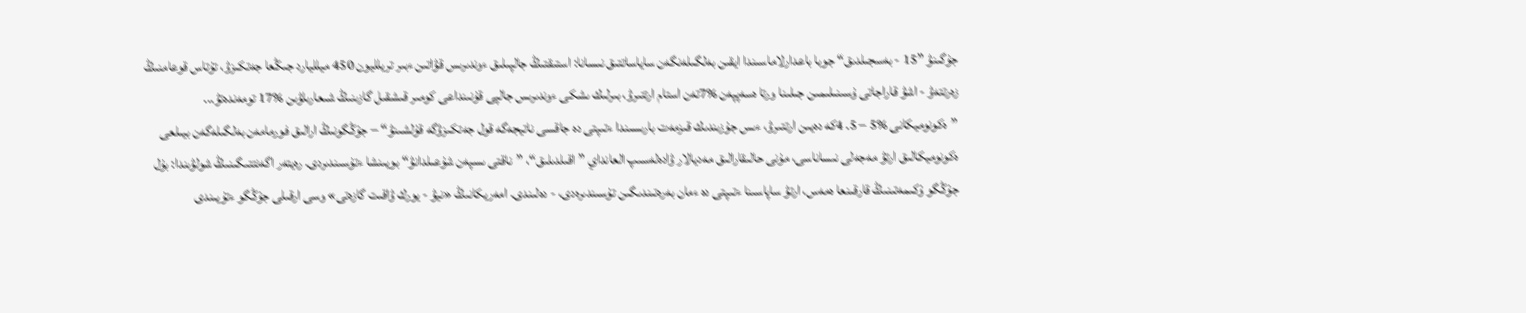جۇگىنۋ ”15 - بەسجىلدىق“ جوبا باعدارلاماسىندا ايقىن بەلگىلەنگەن ساياساتتىق نىسانا: استىقتىڭ جالپىلىق ءوندىرىس قۋاتىن ءبىر تريلليون 450 ميلليارد جىڭعا جەتكىزۋ، تۇتاس قوعامنىڭ زەرتتەۋ - اشۋ قاراجاتى ۇسىنىلىمىن جىلىنا ورتا ەسەپپەن %7تەن استام ارتتىرۋ، بىرلىك ىشكى ءوندىرىس جالپى قۇنىنداعى كومىر قىشقىل گازىنىڭ شىعارىلۋىن %17 تومەندەتۋ...
”ەكونوميكانى %5 − 5. 4كە دەيىن ارتتىرۋ، ءىس جۇزىندىك قىزمەت بارىسىندا ءتىپتى دە جاقسى ناتيجەگە قول جەتكىزۋگە قۇلشىنۋ“ − جۇڭگونىڭ ارالىق فورمامەن بەلگىلەگەن بيىلعى ەكونوميكالىق ارتۋ مەجەلى نىساناسى، مۇنى حالىقارالىق مەديالار ۋادەلەسىپ العانداي ”اقىلدىلىق“، ”ناقتى ىسپەن شۇعىلدانۋ“ بويىنشا ءتۇسىندىردى. رەيتەر اگەنتتىگىنىڭ شولۋىندا: بۇل جۇڭگو ۇكىمەتىنىڭ قارقىنعا ەمەس، ارتۋ ساپاسىنا ءتىپتى دە ءمان بەرەتىندىگىن تۇسىندىرەدى، - دەلىندى. امەريكانىڭ «نيۋ - يورك ۋاقىت گازەتى» وسى ارقىلى جۇڭگو ءتۇيىندى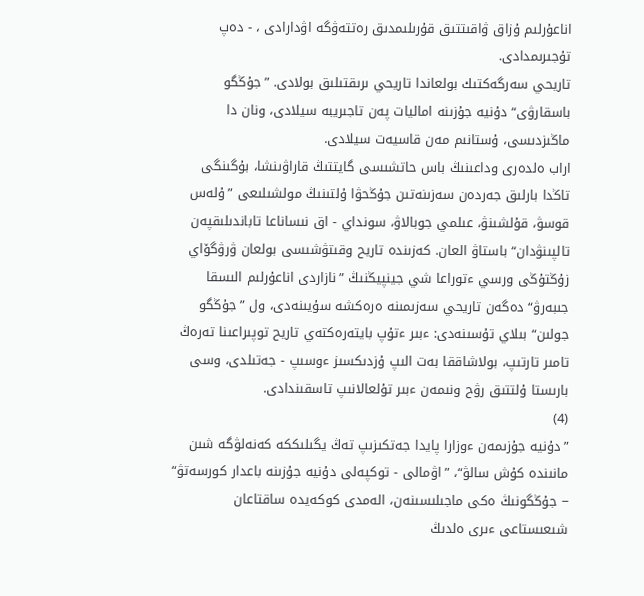اناعۇرلىم ۇزاق ۋاقىتتىق قۇرىلىمدىق رەتتەۋگە اۋدارادى ، - دەپ تۇجىرىمدادى.
تاريحي سەرگەكتىك بولعاندا تاريحي ىرىقتىلىق بولادى. ”جۇڭگو باسقارۋى“ دۇنيە جۇزىنە اماليات پەن تاجىريبە سيلادى، ونان دا ماڭىزدىسى، ۇستانىم مەن قاسيەت سيلادى.
اراب ەلدەرى وداعىنىڭ باس حاتشىسى گايتتىڭ قاراۋىنشا، بۇگىنگى تاڭدا بارلىق جەردەن سەزىنەتىن جۇڭحۋا ۇلتىنىڭ مولشىلىعى ”ۇلەس قوسۋ، قۇلشىنۋ، عىلمي جوبالاۋ، سونداي - اق نىساناعا تاباندىلىقپەن تالپىنۋدان“ باستاۋ العان. كەزىندە تاريح وقىتۋشىسى بولعان ۋرۋگۆاي زۇڭتۇڭى ورسي ءتوراعا شي جينپيڭنىڭ ”نازاردى اناعۇرلىم الىسقا جىبەرۋ“ دەگەن تاريحي سەزىمىنە ەرەكشە سۇيىنەدى، ول ”جۇڭگو جولىن“ بىلاي تۇسىنەدى: ءبىر ءتۇپ بايتەرەكتەي تاريح توپىراعىنا تەرەڭ تامىر تارتىپ، بولاشاققا بەت الىپ ۇزدىكسىز ءوسىپ - جەتىلدى، وسى بارىستا ۇلتتىق رۋح ونىمەن ءبىر تۇلعالانىپ تاسقىندادى.
(4)
”دۇنيە جۇزىمەن ءوزارا پايدا جەتكىزىپ تەڭ يگىلىككە كەنەلۋگە شىن مانىندە كۇش سالۋ“، ”اۋمالى - توكپەلى دۇنيە جۇزىنە باعدار كورسەتۋ“ − جۇڭگونىڭ ەكى ماجىلىسىنەن، الەمدى كوكەيدە ساقتاعان شىعىستاعى ءىرى ەلدىڭ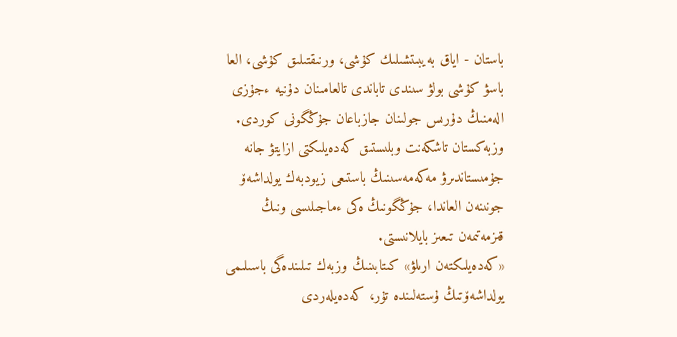باستان - اياق بەيبىتشىلىك كۇشى، ورنىقتىلىق كۇشى، العا باسۋ كۇشى بولۋ سىندى تاباندى تالعامىنان دۇنيە ءجۇزى الەمنىڭ دۇرىس جولىنان جازباعان جۇڭگونى كوردى.
وزبەكستان تاشكەنت وبلىستىق كەدەيلىكتى ازايتۋ جانە جۇمىستاندىرۋ مەكەمەسىنىڭ باستىعى زيودبەك يولداشەۆ جونىنەن العاندا، جۇڭگونىڭ ەكى ءماجىلىسى ونىڭ قىزمەتىمەن تىعىز بايلانىستى.
«كەدەيلىكتەن ارىلۋ» كىتابىنىڭ وزبەك تىلىندەگى باسىلىمى يولداشەۆتىڭ ۇستەلىندە تۇر، كەدەيلەردى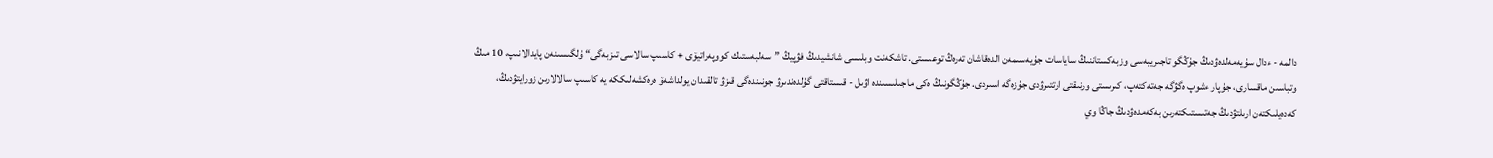دالمە - ءدال سۇيەمەلدەۋدىڭ جۇڭگو تاجىريبەسى وزبەكستاننىڭ ساياسات جۇيەسىمەن الدەقاشان تەرەڭ توعىستى. تاشكەنت وبلىسى شانشيدىڭ فۋپيڭ ”سەلبەستىك كووپەراتيۆى + كاسىپ سالاسى تىزبەگى“ ۇلگىسىنەن پايدالانىپ، 10 مىڭ وتباسىن ماقسارى، جۇپار ءشوپ ەگۋگە جەتەكتەپ، كىرىستى ورنىقتى ارتتىرۋدى جۇزەگە اسىردى. جۇڭگونىڭ ەكى ماجىلىسىندە اۋىل - قىستاقتى گۇلدەندىرۋ جونىندەگى قىزۋ تالقىدان يولداشەۆ ەرەكشەلىككە يە كاسىپ سالالارىن زورايتۋدىڭ، كەدەيلىكتەن ارىلتۋدىڭ جەتىستىكتەرىن بەكەمدەۋدىڭ جاڭا وي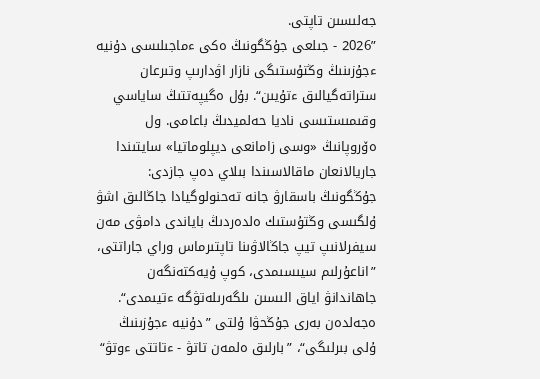جەلىسىن تاپتى.
”2026 - جىلعى جۇڭگونىڭ ەكى ءماجىلىسى دۇنيە ءجۇزىنىڭ وڭتۇستىگى نازار اۋدارىپ وتىرعان ستراتەگيالىق ءتۇيىن“. بۇل ەگيپەتتىڭ ساياسي وقىمىستىسى ناديا حەلميدىڭ باعامى. ول ەۆروپانىڭ «وسى زامانعى ديپلوماتيا» سايتىندا جاريالانعان ماقالاسىندا بىلاي دەپ جازدى: جۇڭگونىڭ باسقارۋ جانە تەحنولوگيادا جاڭالىق اشۋ ۇلگىسى وڭتۇستىك ەلدەردىڭ باياندى دامۋى مەن سيفرلانىپ تيپ جاڭالاۋىنا تاپتىرماس وراي جاراتتى، ”اناعۇرلىم سيىسىمدى، كوپ ۇيەكتەنگەن جاھاندانۋ اياق الىسىن ىلگەرىلەتۋگە ءتيىمدى“.
ەجەلدەن بەرى جۇڭحۋا ۇلتى ”دۇنيە ءجۇزىنىڭ ۇلى بىرلىگى“، ”بارلىق ەلمەن تاتۋ - ءتاتتى ءوتۋ“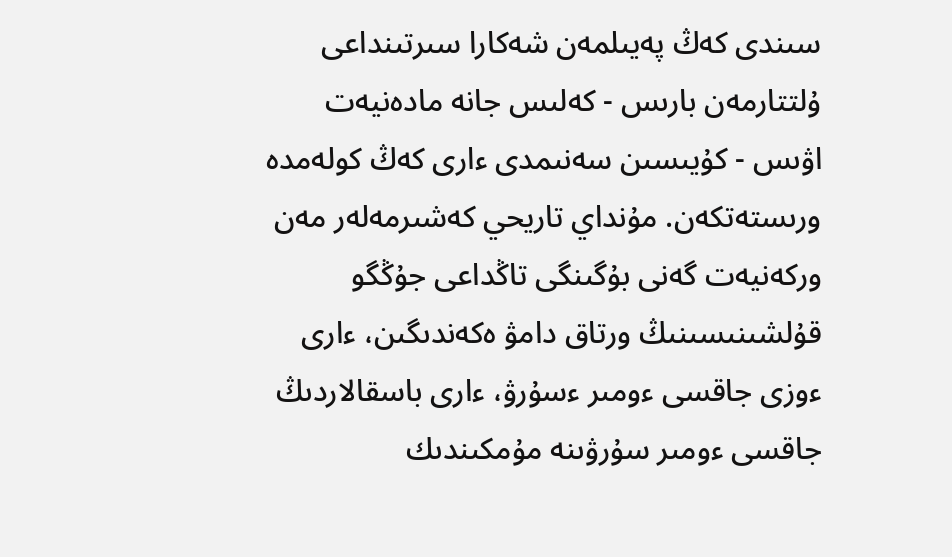سىندى كەڭ پەيىلمەن شەكارا سىرتىنداعى ۇلتتارمەن بارىس - كەلىس جانە مادەنيەت اۋىس - كۇيىسىن سەنىمدى ءارى كەڭ كولەمدە ورىستەتكەن. مۇنداي تاريحي كەشىرمەلەر مەن وركەنيەت گەنى بۇگىنگى تاڭداعى جۇڭگو قۇلشىنىسىنىڭ ورتاق دامۋ ەكەندىگىن، ءارى ءوزى جاقسى ءومىر ءسۇرۋ، ءارى باسقالاردىڭ جاقسى ءومىر سۇرۋىنە مۇمكىندىك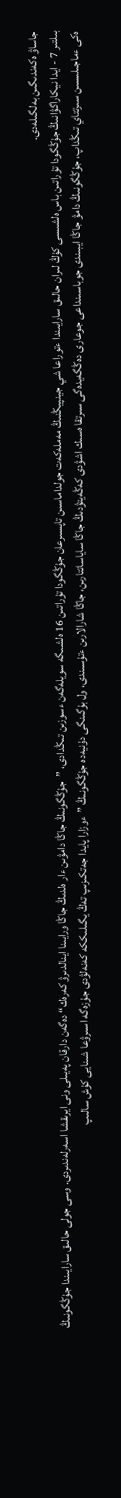جاساۋ ەكەندىگىن بەلگىلەدى.
بىلتىر 7 - ايدا نيكاراگۋانىڭ جۇڭگودا تۇراتىن باس ەلشىسى كۇڭ لىران حالىق سارايىندا ءتوراعا شي جينپيڭنىڭ مەملەكەت جولداماسىن تاپسىرعان جۇڭگودا تۇراتىن 16 ەلشىگە سويلەگەن ءسوزىن تىڭدادى، ”جۇڭگونىڭ جاڭا دامۋىن ءار ەلدىڭ جاڭا ورايىنا اينالدىرۋ كەرەك“ دەگەن دارقان پەيىلى ونى ايرىقشا اسەرلەندىردى. وسى جولى حالىق سارايىندا جۇڭگونىڭ ەكى ءماجىلىسىن سىرتتاي تىڭداپ، جۇڭگونىڭ دامۋ جاڭا ايبىندى جوباسىنداعى جوعارى دەڭگەيدەگى سىرتقا ەسىك اشۋدى كەڭەيتۋدىڭ جاڭا ساياساتتارىن، جاڭا شارالارىن ءتۇسىندى، ول بۇگىنگى دۇنيەدە جۇڭگونىڭ ”ءوزارا پايدا جەتكىزىپ تەڭ يگىلىككە كەنەلۋدى جۇزەگە اسىرۋعا شىنايى كۇش سالىپ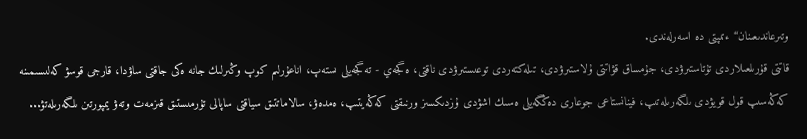وتىرعاندىعىنان“ ءتىپتى دە اسەرلەندى.
قاتتى قۇرىلعىلاردى تۇتاستىرۋدى، جۇمساق قۋاتتى ۇلاستىرۋدى، تىلەكتەردى توعىستىرۋدى ناقتى، ەگجەي - تەگجەيلى ىستەپ، اناعۇرلىم كوپ وڭىرلىك جانە ەكى جاقتى ساۋدا، قارجى قوسۋ كەلىسىمىنە كەڭەسىپ قول قويۋدى ىلگەرىلەتىپ، فينانستاعى جوعارى دەڭگەيلى ەسىك اشۋدى ۇزدىكسىز ورنىقتى كەڭەيتىپ، ەمدەۋ، سالاماتتىق سياقتى ساپالى تۇرمىستىق قىزمەت وتەۋ يمپورتىن ىلگەرىلەتۋ...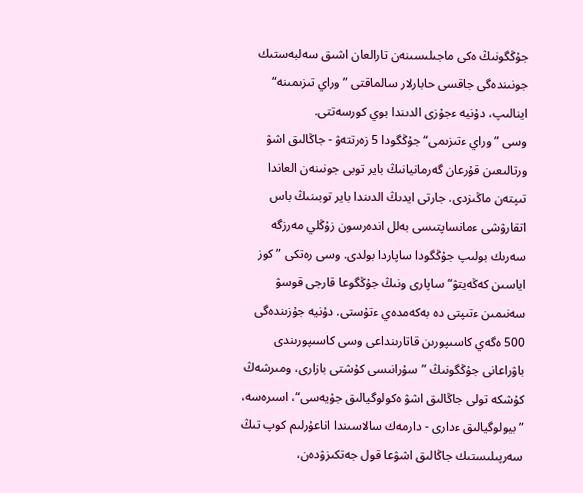جۇڭگونىڭ ەكى ماجىلىسىنەن تارالعان اشىق سەلبەستىك جونىندەگى جاقسى حابارلار سالماقتى ”وراي تىزىمىنە“ اينالىپ، دۇنيە ءجۇزى الدىندا بوي كورسەتتى.
وسى ”وراي ءتىزىمى“ جۇڭگودا 5 زەرتتەۋ - جاڭالىق اشۋ ورتالىعىن قۇرعان گەرمانيانىڭ باير توبى جونىنەن العاندا تىپتەن ماڭىزدى. جارتى ايدىڭ الدىندا باير توبىنىڭ باس اتقارۋشى ءمانساپتىسى بەلل اندەرسون زۇڭلي مەرزگە سەرىك بولىپ جۇڭگودا ساپاردا بولدى. وسى رەتكى ”كوز اياسىن كەڭەيتۋ“ ساپارى ونىڭ جۇڭگوعا قارجى قوسۋ سەنىمىن ءتىپتى دە بەكەمدەي ءتۇستى. دۇنيە جۇزىندەگى 500 ەگەي كاسىپورىن قاتارىنداعى وسى كاسىپورىندى باۋراعانى جۇڭگونىڭ ”سۇرانىسى كۇشتى بازارى، ومىرشەڭ كۇشكە تولى جاڭالىق اشۋ ەكولوگيالىق جۇيەسى“، اسىرەسە، ”بيولوگيالىق ءدارى - دارمەك سالاسىندا اناعۇرلىم كوپ تىڭ سەرپىلىستىك جاڭالىق اشۋعا قول جەتكىزۋدەن،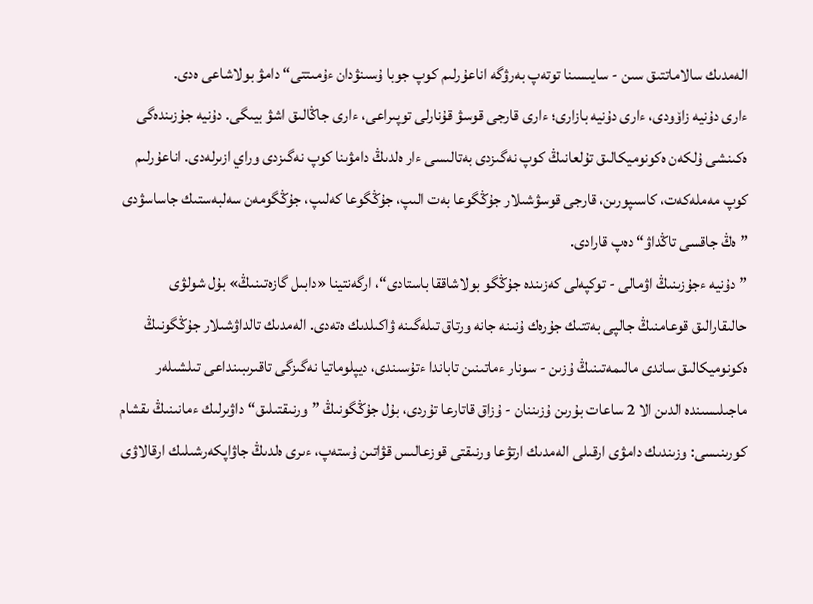الەمدىك سالاماتتىق سىن - سايىسىنا توتەپ بەرۋگە اناعۇرلىم كوپ جوبا ۇسىنۋدان ءۇمىتتى“ دامۋ بولاشاعى ەدى.
ءارى دۇنيە زاۆودى، ءارى دۇنيە بازارى؛ ءارى قارجى قوسۋ قۇنارلى توپىراعى، ءارى جاڭالىق اشۋ بيىگى. دۇنيە جۇزىندەگى ەكىنشى ۇلكەن ەكونوميكالىق تۇلعانىڭ كوپ نەگىزدى بەتالىسى ءار ەلدىڭ دامۋىنا كوپ نەگىزدى وراي ازىرلەدى. اناعۇرلىم كوپ مەملەكەت، كاسىپورىن، قارجى قوسۋشىلار جۇڭگوعا بەت الىپ، جۇڭگوعا كەلىپ، جۇڭگومەن سەلبەستىك جاساسۋدى ”ەڭ جاقسى تاڭداۋ“ دەپ قارادى.
”دۇنيە ءجۇزىنىڭ اۋمالى - توكپەلى كەزىندە جۇڭگو بولاشاققا باستادى“، ارگەنتينا «دابىل گازەتىنىڭ» بۇل شولۋى حالىقارالىق قوعامنىڭ جالپى بەتتىك جۇرەك ۇنىنە جانە ورتاق تىلەگىنە ۋاكىلدىك ەتەدى. الەمدىك تالداۋشىلار جۇڭگونىڭ ەكونوميكالىق ساندى مالىمەتىنىڭ ۇزىن - سونار ءماتىنىن تاباندا ءتۇسىندى، ديپلوماتيا نەگىزگى تاقىرىبىنداعى تىلشىلەر ماجىلىسىندە الدىن الا 2 ساعات بۇرىن ۇزىننان - ۇزاق قاتارعا تۇردى، بۇل جۇڭگونىڭ ”ورنىقتىلىق“ داۋىرلىك ءمانىنىڭ ىقشام كورىنىسى: وزىندىك دامۋى ارقىلى الەمدىك ارتۋعا ورنىقتى قوزعالىس قۋاتىن ۇستەپ، ءىرى ەلدىڭ جاۋاپكەرشىلىك ارقالاۋى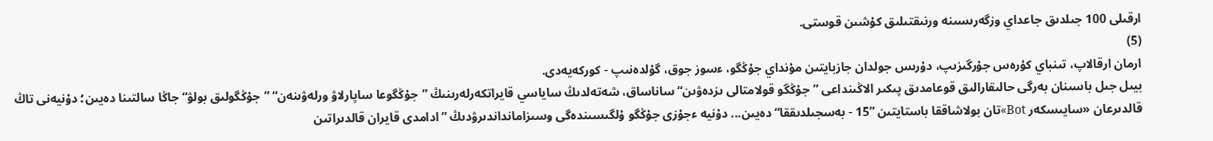ارقىلى 100 جىلدىق جاعداي وزگەرىسىنە ورنىقتىلىق كۇشىن قوستى.
(5)
ارمان ارقالاپ، تىنباي كۇرەس جۇرگىزىپ، دۇرىس جولدان جازبايتىن مۇنداي جۇڭگو، ءسوز جوق، گۇلدەنىپ - كوركەيەدى.
بيىل جىل باسىنان بەرگى حالىقارالىق قوعامدىق پىكىر الاڭىنداعى ”جۇڭگو قولامتالى ىزدەۋىن“ ساناساق، شەتەلدىڭ ساياسي قايراتكەرلەرىنىڭ ”جۇڭگوعا ساپارلاۋ ورلەۋىنەن“ ”جۇڭگولىق بولۋ“ جاڭا سالتىنا دەيىن؛ دۇنيەنى تاڭ قالدىرعان «سايىسكەر Bot»تان بولاشاققا باستايتىن ”15 - بەسجىلدىققا“ دەيىن... دۇنيە ءجۇزى جۇڭگو ۇلگىسىندەگى وسىزامانداندىرۋدىڭ ”ادامدى قايران قالدىراتىن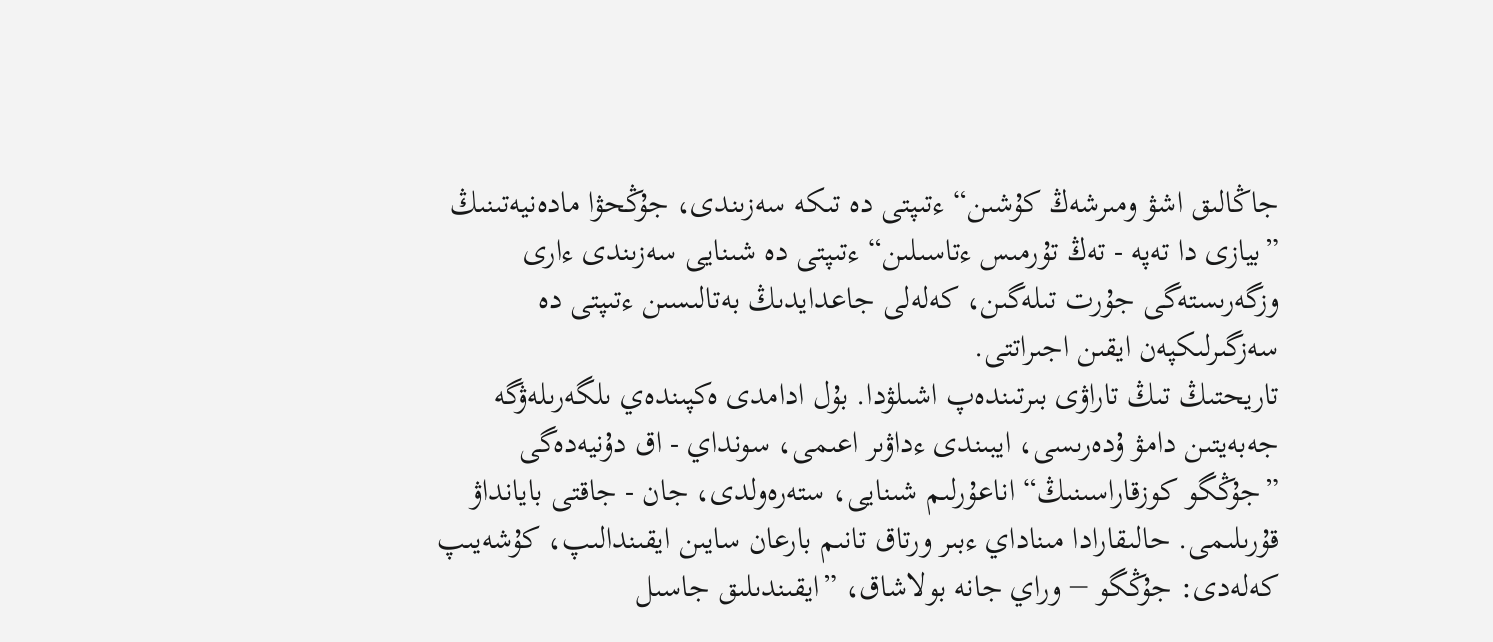جاڭالىق اشۋ ومىرشەڭ كۇشىن“ ءتىپتى دە تىكە سەزىندى، جۇڭحۋا مادەنيەتىنىڭ ”بيازى دا تەپە - تەڭ تۇرمىس ءتاسىلىن“ ءتىپتى دە شىنايى سەزىندى ءارى وزگەرىستەگى جۇرت تىلەگىن، كەلەلى جاعدايدىڭ بەتالىسىن ءتىپتى دە سەزگىرلىكپەن ايقىن اجىراتتى.
تاريحتىڭ تىڭ تاراۋى بىرتىندەپ اشىلۋدا. بۇل ادامدى ەكپىندەي ىلگەرىلەۋگە جەبەيتىن دامۋ ۇدەرىسى، ايبىندى ءداۋىر اعىمى، سونداي - اق دۇنيەدەگى ”جۇڭگو كوزقاراسىنىڭ“ اناعۇرلىم شىنايى، ستەرەولدى، جان - جاقتى بايانداۋ قۇرىلىمى. حالىقارادا مىناداي ءبىر ورتاق تانىم بارعان سايىن ايقىندالىپ، كۇشەيىپ كەلەدى: جۇڭگو − وراي جانە بولاشاق، ”ايقىندىلىق جاسىل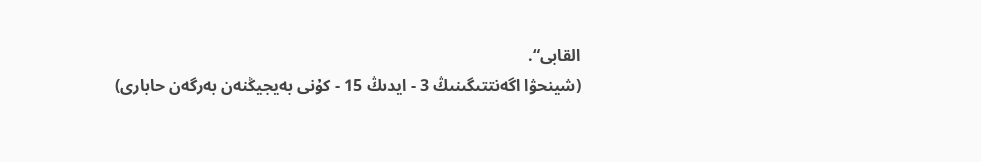القابى“.
(شينحۋا اگەنتتىگىنىڭ 3 - ايدىڭ 15 - كۇنى بەيجيڭنەن بەرگەن حابارى)